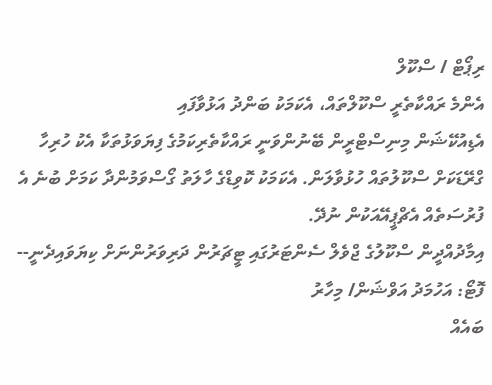ރިޕޯޓް / ސްކޫލް
އެންމެ ރައްކާތެރީ ސްކޫލްތައް، އެކަމަކު ބަންދު އަޅުވާފައި
އެޑިއުކޭޝަން މިނިސްޓްރީން ބޭނުންވަނީ ރައްކާތެރިކަމުގެ ފިޔަވަޅުތަކާ އެކު ހުރިހާ ގްރޭޑަކަށް ސްކޫލުތައް ހުޅުވާލަން. އެކަމަކު ކޮވިޑްގެ ހާލަތު ގޯސްވަމުންދާ ކަމަށް ބުނެ އެ ފުރުސަތެއް އެޗްޕީއޭއަކުން ނުދޭ.
އިމާދުއްދީން ސްކޫލުގެ ޖްވެލް ސެންޓަރުގައި ޓީޗަރުން ދަރިވަރުންނަށް ކިޔަވައިދެނީ-- ފޮޓޯ: އަހުމަދު އަވްޝަން/ މިހާރު
ބައެއް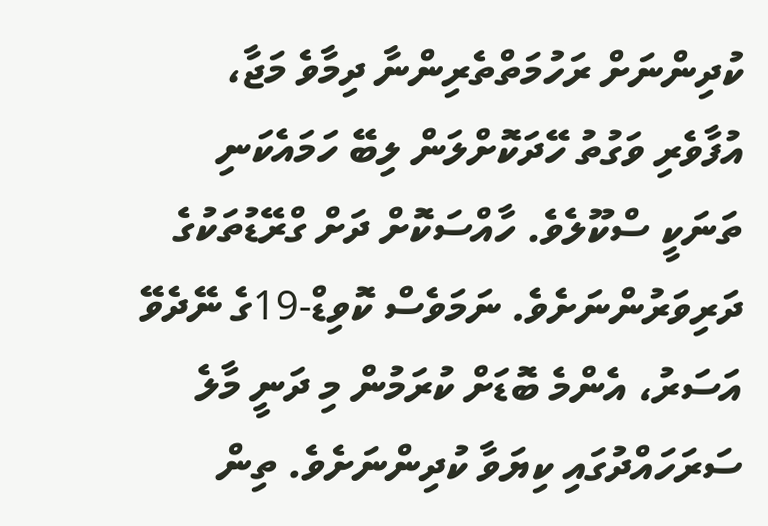ކުދިންނަށް ރަހުމަތްތެރިންނާ ދިމާވެ މަޖާ، އުފާވެރި ވަގުތު ހޭދަކޮށްލަން ލިބޭ ހަމައެކަނި ތަނަކީ ސްކޫލެވެ. ހާއްސަކޮށް ދަށް ގްރޭޑުތަކުގެ ދަރިވަރުންނަށެވެ. ނަމަވެސް ކޮވިޑް-19ގެ ނޭދެވޭ އަސަރު، އެންމެ ބޮޑަށް ކުރަމުން މި ދަނީ މާލެ ސަރަހައްދުގައި ކިޔަވާ ކުދިންނަށެވެ. ތިން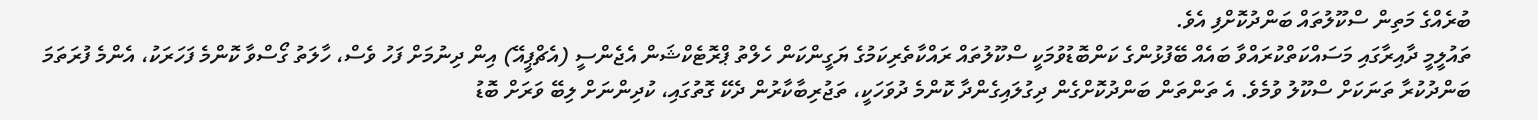ބުރެއްގެ މަތިން ސްކޫލުތައް ބަންދުކޮށްފި އެވެ.
ތައުލީމީ ދާއިރާގައި މަސައްކަތްކުރައްވާ ބައެއް ބޭފުޅުންގެ ކަންބޮޑުވުމަކީ ސްކޫލުތައް ރައްކާތެރިކަމުގެ ޔަގީންކަން ހެލްތު ޕްރޮޓެކްޝަން އެޖެންސީ (އެޗްޕީއޭ) އިން ދިނުމަށް ފަހު ވެސް، ހާލަތު ގޯސްވާ ކޮންމެ ފަހަރަކު، އެންމެ ފުރަތަމަ ބަންދުކުރާ ތަނަކަށް ސްކޫލު ވުމެވެ. އެ ތަންތަން ބަންދުކޮށްގެން ދިގުލައިގެންދާ ކޮންމެ ދުވަހަކީ، ތަޖުރިބާކާރުން ދެކޭ ގޮތުގައި، ކުދިންނަށް ލިބޭ ވަރަށް ބޮޑު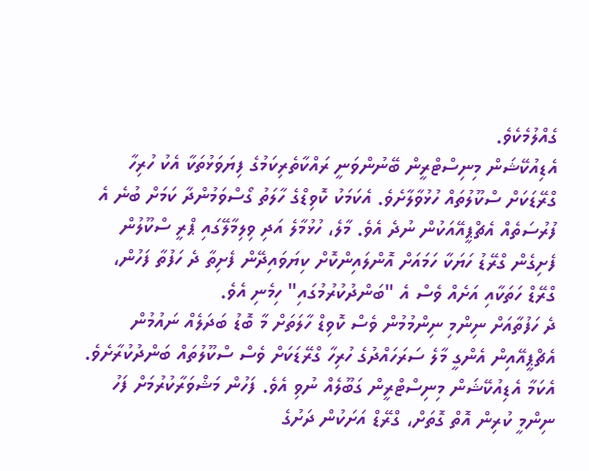ގެއްލުމެކެވެ.
އެޑިއުކޭޝަން މިނިސްޓްރީން ބޭނުންވަނީ ރައްކާތެރިކަމުގެ ފިޔަވަޅުތަކާ އެކު ހުރިހާ ގްރޭޑަކަށް ސްކޫލުތައް ހުޅުވާލާށެވެ. އެކަމަކު ކޮވިޑްގެ ހާލަތު ގޯސްވަމުންދާ ކަމަށް ބުނެ އެ ފުރުސަތެއް އެޗްޕީއޭއަކުން ނުދެ އެވެ. މާލެ، ހުޅުމާލެ އަދި ވިލިމާލޭގައި ޕްރީ ސްކޫލުން ފެށިގެން ގްރޭޑު ހަޔަކާ ހަމައަށް އޮންލައިންކޮށް ކިޔަވައިދޭން ފެށިތާ ދެ ހަފުތާ ފަހުން، ގްރޭޑް ހަތަކާއި އަށެއް ވެސް އެ "ބަންދުކުރުމުގައި" ހިމެނި އެވެ.
ދެ ހަފުތާއަށް ނިންމި ނިންމުމުން ވެސް ކޮވިޑް ހާލަތަށް މާ ބޮޑު ބަދަލެއް ނައުމުން އެޗްޕީއޭއިން އެންގީ މާލެ ސަރަހައްދުގެ ހުރިހާ ގްރޭޑަކަށް ވެސް ސްކޫލުތައް ބަންދުކުރާށެވެ. އެކަމާ އެޑިއުކޭޝަން މިނިސްޓްރީން ގަބޫލެއް ނުވި އެވެ. ފަހުން މަޝްވަރާކުރުމަށް ފަހު ނިންމީ ކުރިން އޮތް ގޮތަށް، ގްރޭޑް އަށަކުން ދަށުގެ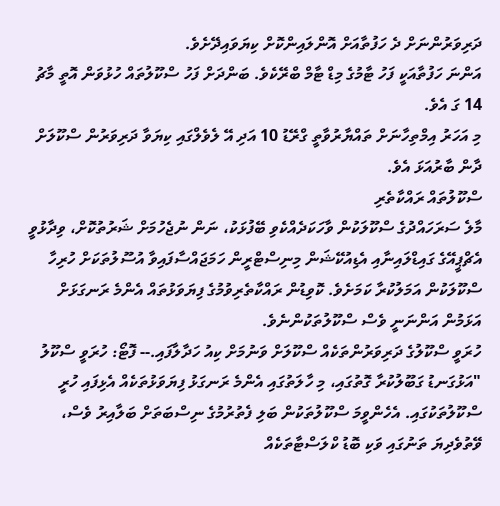ދަރިވަރުންނަށް ދެ ހަފުތާއަށް އޮންލައިންކޮށް ކިޔަވައިދޭށެވެ.
އަންނަ ހަފުތާއަކީ ފަހު ޓާމުގެ މިޑް ޓާމް ބްރޭކެވެ. ބަންދަށް ފަހު ސްކޫލުތައް ހުޅުވަން އޮތީ މާޗު 14 ގަ އެވެ.
މި އަހަރު އިމްތިހާނަށް ތައްޔާރުވާތީ ގްރޭޑު 10 އަދި އޭ ލެވެލްގައި ކިޔަވާ ދަރިވަރުން ސްކޫލަށް ދާން ބާރުއަޅަ އެވެ.
ސްކޫލުތައް ރައްކާތެރި
މާލެ ސަރަހައްދުގެ ސްކޫލަކުން ވާހަކަދެއްކެވި ބޭފުޅަކު، ނަން ނުޖެހުމަށް ޝަރުތުކޮށް، ވިދާޅުވީ އެޗްޕީއޭގެ ގައިޑްލައިނާއި އެޑިއުކޭޝަން މިނިސްޓްރީން ހަމަޖައްސާފައިވާ އުސޫލުތަކަށް ހުރިހާ ސްކޫލަކުން އަމަލުކުރާ ކަމަށެވެ. ކޮވިޑުން ރައްކާތެރިވުމުގެ ފިޔަވަޅުތައް އެންމެ ރަނގަޅަށް އަޅަމުން އަންނަނީ ވެސް ސްކޫލުތަކުންނެވެ.
ހުރަވީ ސްކޫލުގެ ދަރިވަރުންތަކެއް ސްކޫލަށް ވަނުމަށް ކިއު ހަދާލާފައި.-- ފޮޓޯ: ހުރަވީ ސްކޫލު
"އަޅުގަނޑު ގަބޫލުކުރާ ގޮތުގައި، މި ހާލަތުގައި އެންމެ ރަނގަޅު ފިޔަވަޅުތަކެއް އެޅިފައި ހުރީ ސްކޫލުތަކުގައި. އެހެންވީމަ ސްކޫލުތަކުން ބަލި ފެތުރުމުގެ ނިސްބަތަށް ބަލާއިރު ވެސް، ވޭތުވެދިޔަ ތަނުގައި ވަކި ބޮޑު ކްލަސްޓާތަކެއް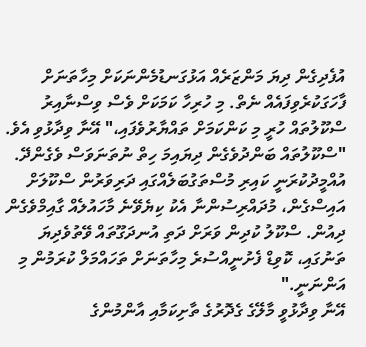އުފެދިގެން ދިޔަ މަންޒަރެއް އަޅުގަނޑުމެންނަކަށް މިހާތަނަށް ފާހަގަކުރެވިފައެއް ނެތް. މި ހުރިހާ ކަމަކަށް ވެސް ވިސްނާއިރު ސްކޫލުތައް ހުރީ މި ކަންކަމަށް ތައްޔާރުވެފައި،" އޭނާ ވިދާޅުވި އެވެ.
"ސްކޫލުތައް ބަންދުވެގެން ދިޔައިމަ ހިތް ނުތަނަވަސް ވެގެންދޭ. އުއްމީދުކުރަނީ ކައިރި މުސްތަގުބަލެއްގައި ދަރިވަރުން ސްކޫލަށް އައިސްގެން، މުދައްރިސުންނާ އެކު ކިޔެވޭނެ މާހައުލެއް ގާއިމްވެގެން ދިއުން. ސްކޫލު ކުދިން ވަރަށް ދަތި އުނދަގޫތައް ވޭތުވެދިޔަ ތަނުގައި، ކޮވިޑް ފެށުނީއްސުރެ މިހާތަނަށް ތަހައްމަލް ކުރަމުން މި އަންނަނީ."
އޭނާ ވިދާޅުވީ މާލޭގެ ގެދޮރުގެ ތާށިކަމާއި އާންމުންގެ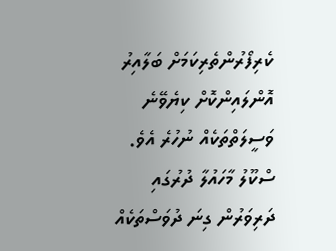ކެރިފޯރުންތެރިކަމަށް ބަލާއިރު އޮންލައިންކޮށް ކިޔެވޭނެ ވަސީލަތްތަކެއް ނުހުރެ އެވެ.
ސްކޫލު މާހައުލާ ދުރުގައި ދަރިވަރުން ގިނަ ދުވަސްތަކެއް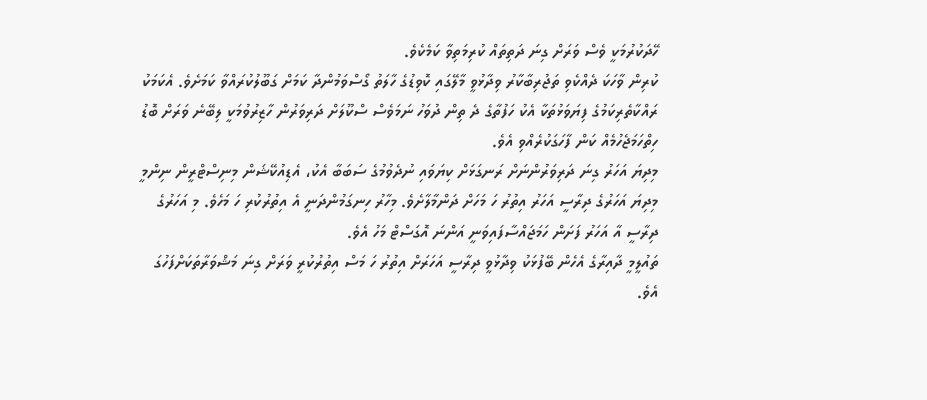ހޭދަކުރުމަކީ ވެސް ވަރަށް ގިނަ ދަތިތައް ކުރިމަތިވާ ކަމެކެވެ.
ކުރިން ވާހަކަ ދެއްކެވި ތަޖުރިބާކާރު ވިދާޅުވީ މާލޭގައި ކޮވިޑުގެ ހާލަތު ގޯސްވަމުންދާ ކަމަށް ގަބޫލުކުރައްވާ ކަމަށެވެ. އެކަމަކު ރައްކާތެރިކަމުގެ ފިޔަވަޅުތަކާ އެކު ހަފުތާގެ ދެ ތިން ދުވަހު ނަމަވެސް ސްކޫލަށް ދަރިވަރުން ހާޒިރުވުމަކީ ލިބޭނެ ވަރަށް ބޮޑު ހިތްހަމަޖެހުމެއް ކަން ފާހަގަކުރެއްވި އެވެ.
މިދިޔަ އަހަރު ގިނަ ދަރިވަރުންނަށް ރަނގަޅަށް ކިޔަވައި ނުދެވުމުގެ ސަބަބާ އެކު، އެޑިއުކޭޝަން މިނިސްޓްރީން ނިންމީ މިދިޔަ އަހަރުގެ ދިރާސީ އަހަރު އިތުރު ހަ މަހަށް ދަންމާލާށެވެ. މިހާރު ހިނގަމުންދަނީ އެ އިތުރުކުރި ހަ މަހެވެ. މި އަހަރުގެ ދިރާސީ އާ އަހަރު ފަށަން ހަމަޖައްސާފައިވަނީ އަންނަ އޮގަސްޓް މަހު އެވެ.
ތައުލީމީ ދާއިރާގެ އެހެން ބޭފުޅަކު ވިދާޅުވީ ދިރާސީ އަހަރަށް އިތުރު ހަ މަސް އިތުރުކުރީ ވަރަށް ގިނަ މަޝްވަރާތަކަށްފަހުގަ އެވެ.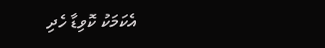އެކަމަކު ކޮވިޑާ ހެދި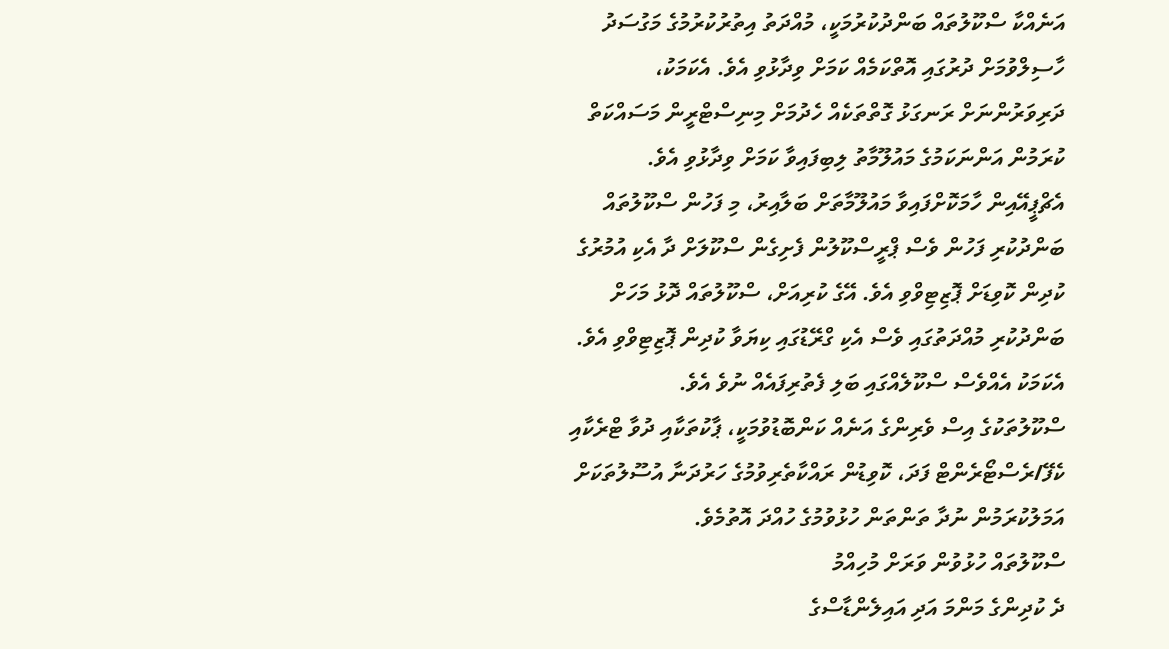އަނެއްކާ ސްކޫލުތައް ބަންދުކުރުމަކީ، މުއްދަތު އިތުރުކުރުމުގެ މަގުސަދު ހާސިލްވުމަށް ދުރުގައި އޮތްކަމެއް ކަމަށް ވިދާޅުވި އެވެ. އެކަމަކު، ދަރިވަރުންނަށް ރަނގަޅު ގޮތްތަކެއް ހެދުމަށް މިނިސްޓްރީން މަސައްކަތް ކުރަމުން އަންނަކަމުގެ މައުލޫމާތު ލިބިފައިވާ ކަމަށް ވިދާޅުވި އެވެ.
އެޗްޕީއޭއިން ހާމަކޮށްފައިވާ މައުލޫމާތަށް ބަލާއިރު، މި ފަހުން ސްކޫލުތައް ބަންދުކުރި ފަހުން ވެސް ޕްރީސްކޫލުން ފެށިގެން ސްކޫލަށް ދާ އެކި އުމުރުގެ ކުދިން ކޮވިޑަށް ޕޮޒިޓިވްވި އެވެ. އޭގެ ކުރިއަށް، ސްކޫލުތައް ދޮޅު މަހަށް ބަންދުކުރި މުއްދަތުގައި ވެސް އެކި ގްރޭޑުގައި ކިޔަވާ ކުދިން ޕޮޒިޓިވްވި އެވެ. އެކަމަކު އެއްވެސް ސްކޫލެއްގައި ބަލި ފެތުރިފައެއް ނުވެ އެވެ.
ސްކޫލުތަކުގެ އިސް ވެރިންގެ އަނެއް ކަންބޮޑުވުމަކީ، ޕާކުތަކާއި ދުވާ ޓްރެކާއި ކެފޭ/ރެސްޓޯރެންޓް ފަދަ، ކޮވިޑުން ރައްކާތެރިވުމުގެ ހަރުދަނާ އުސޫލުތަކަށް އަމަލުކުރަމުން ނުދާ ތަންތަން ހުޅުވުމުގެ ހުއްދަ އޮތުމެވެ.
ސްކޫލުތައް ހުޅުވުން ވަރަށް މުހިއްމު
ދެ ކުދިންގެ މަންމަ އަދި އައިލެންޑާސްގެ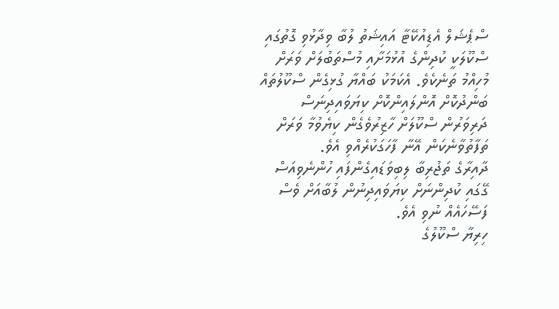ސްޕެޝަލް އެޑިއުކޭޓާ އައިޝަތު ލުބާ ވިދާޅުވި ގޮތުގައި ސްކޫލަކީ ކުދިންގެ އުޅުމަށާއި މުސްތަބުލަށް ވަރަށް މުހިއްމު ތަނެކެވެ. އެކަމަކު ބައްޔާ ގުޅިގެން ސްކޫލުތައް ބަންދުކޮށް އޮންލައިންކޮށް ކިޔަވައިދިނަސް ދަރިވަރުން ސްކޫލަށް ހާޒިރުވެގެން ކިޔެވުމާ ވަރަށް ތަފާތުވާނެކަން އޭނާ ފާހަގަކުރެއްވި އެވެ.
ދާއިރާގެ ތަޖުރިބާ ލިބިވަޑައިގެންފައި ހުންނެވިއަސް ގޭގައި ކުދިންނަށް ކިޔަވައިދިނުން ލުބާއަށް ވެސް ފަސޭހައެއް ނުވި އެވެ.
ހިރިޔާ ސްކޫލުގެ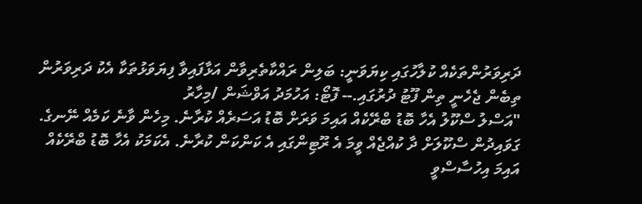ދަރިވަރުންތަކެއް ކުލާހުގައި ކިޔަވަނީ: ބަލިން ރައްކާތެރިވާން އަޅާފައިވާ ފިޔަވަޅުތަކާ އެކު ދަރިވަރުން ތިބެން ޖެހެނީ ތިން ފޫޓު ދުރުގައި.-- ފޮޓޯ: އަހުމަދު އަވްޝަން /މިހާރު
"އަސްލު ސްކޫލު އެހާ ބޮޑު ބްރޭކެއް އައިމަ ވަރަށް ބޮޑު އަސަރެއް ކުރާނެ. މިހެން ވާނެ ކަމެއް ނޭނގެ. ގަވައިދުން ސްކޫލަށް ދާ ކުއްޖެއް ވީމަ އެ ރޫޓިންގައި އެ ކަންކަން ކުރާނެ. އެކަމަކު އެހާ ބޮޑު ބްރޭކެއް އައިމަ އިހުސާސްވީ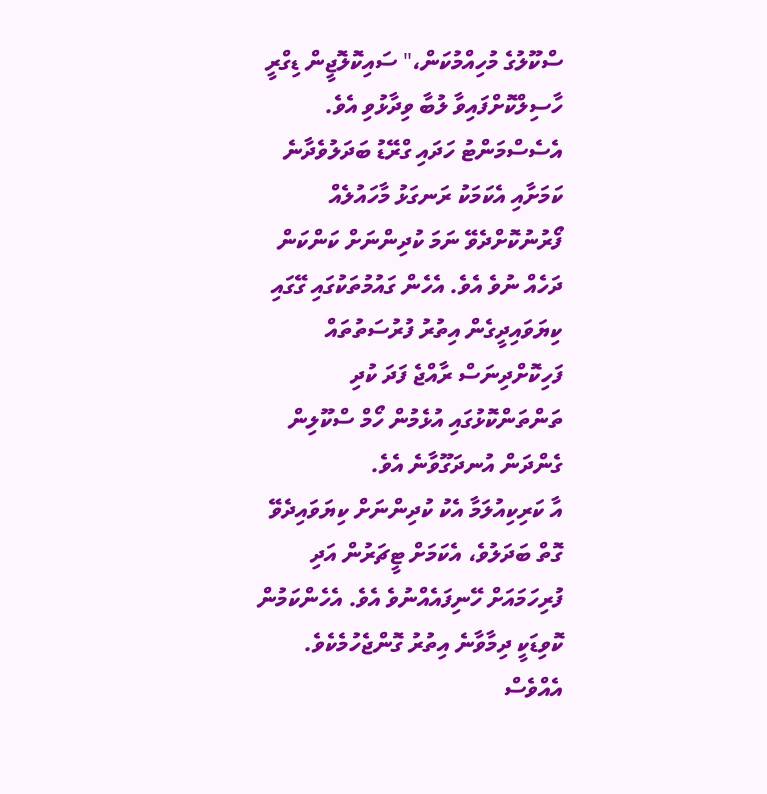ސްކޫލުގެ މުހިއްމުކަން،" ސައިކޮލޮޖީން ޑިގްރީ ހާސިލްކޮށްފައިވާ ލުބާ ވިދާޅުވި އެވެ.
އެސެސްމަންޓު ހަދައި ގްރޭޑު ބަދަލުވެދާނެ ކަމަށާއި އެކަމަކު ރަނގަޅު މާހައުލެއް ފޯރުނުކޮށްދެވޭ ނަމަ ކުދިންނަށް ކަންކަން ދަހެއް ނުވެ އެވެ. އެހެން ގައުމުތަކުގައި ގޭގައި ކިޔަވައިދީގެން އިތުރު ފުރުސަތުތައް ފަހިކޮށްދިނަސް ރާއްޖެ ފަދަ ކުދި ތަންތަންކޮޅުގައި އުޅެމުން ހޯމް ސްކޫލިން ގެންދަން އުނދަގޫވާނެ އެވެ.
އާ ކަރިކިއުލަމާ އެކު ކުދިންނަށް ކިޔަވައިދެވޭ ގޮތް ބަދަލުވެ، އެކަމަށް ޓީޗަރުން އަދި ފުރިހަމައަށް ހޭނިފައެއްނުވެ އެވެ. އެހެންކަމުން ކޮވިޑަކީ ދިމާވާނެ އިތުރު ގޮންޖެހުމެކެވެ. އެއްވެސް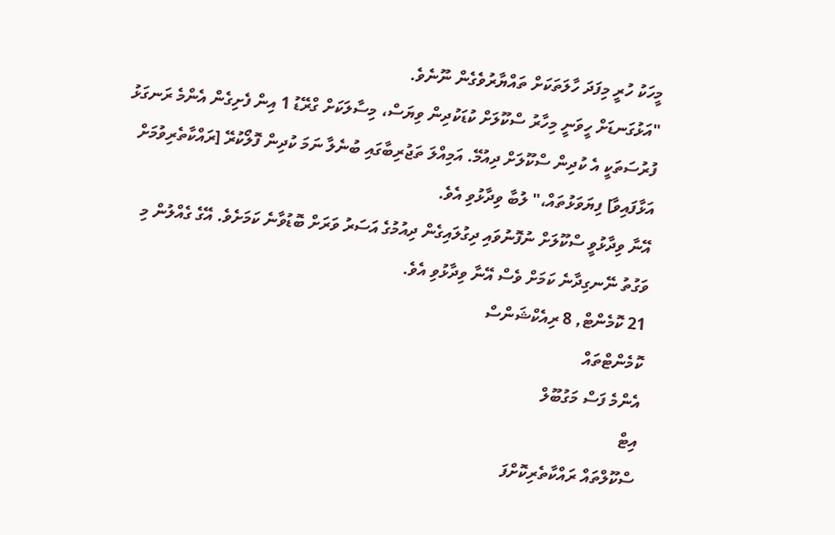މީހަކު ހުރީ މިފަދަ ހާލަތަކަށް ތައްޔާރުވެގެން ނޫނެވެ.
"އަޅުގަނޑަށް ހީވަނީ މިހާރު ސްކޫލަށް ކުޑަކުދިން ވިޔަސް، މިސާލަކަށް ގްރޭޑު 1 އިން ފެށިގެން އެންމެ ރަނގަޅު ފުރުސަތަކީ އެ ކުދިން ސްކޫލަށް ދިއުމޭ. އަމިއްލަ ތަޖުރިބާގައި ބުނެލާ ނަމަ ކުދިން ފޮލޯކުރޭ [ރައްކާތެރިވުމަށް އަޅާފައިވާ] ފިޔަވަޅުތައް،" ލުބާ ވިދާޅުވި އެވެ.
އޭނާ ވިދާޅުވީ ސްކޫލަށް ނުފޮނުވައި ދިގުލައިގެން ދިއުމުގެ އަސަރު ވަރަށް ބޮޑުވާނެ ކަމަށެވެ. އޭގެ ގެއްލުން މި ވަގުތު ނޭނގިދާނެ ކަމަށް ވެސް އޭނާ ވިދާޅުވި އެވެ.
21 ކޮމެންޓް, 8 ރިއެކްޝަންސް
ކޮމެންޓްތައް
އެންމެ ފަސް މަގުބޫލް
އިޓް
ސްކޫލްތައް ރައްކާތެރިކޮށްފަ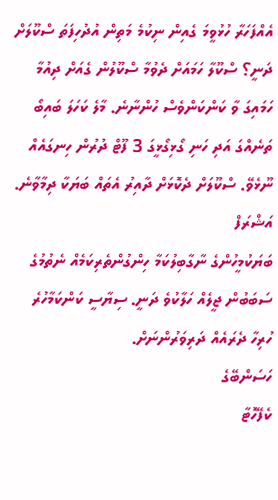އެއްފަހަރާ ހުޅުވީމަ ގެއިން ނިކުމެ މަތިން އުދުހިފަތަ ސްކޫލަށް ދަނީ؟ ސްކޫލާ ހަމައަށް ދެވުމާ ސްކޫލުން ގެއަށް ދިއުމާ ހަމައިގަ ވާ ކަންކަންވެސް ހުންނާނެ. މާލެ ކަހަލަ ބައިބޯ ތަނެއްގަ އަދި ހަނި ގޯޅިގޯޅީގަ 3 ފޫޓް ދުރުން ހިނގައެއް ނޫޅެވޭ. ސްކޫލަށް ދެކޮޅަށް ދާއިރު އެތައް ބަޔަކާ ދިމާވާނެ.
އަޝްރަފް
ބަޔަކުމީހުންގެ ނާގާބިލުކަމާ ހިންގުންތެރިކަމެއް ނެތުމުގެ ސަބަބުން ޖީލެއް ހަލާކުވެ ދަނީ. ސިޔާސީ ކަންކަމާހުރެ ހުރިހާ ދެރައެއް ދަރިވަރުންނަށް.
ހަސަންބޭގެ
ކެފޭހޮޓާ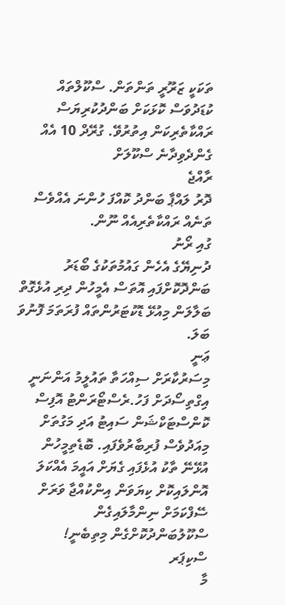ތަކަކީ ޒަރޫރީ ތަންތަން. ސްކޫލްތައް ކުޑަދުވަސް ކޮޅަކަށް ބަންދުކުރިޔަސް ރައްކާތެރިކަން އިތުރުވޭ. ގުރޭދް 10 އެއް ގެންދެވިދާނެ ސްކޫލަށް
ރާއްޖެ
ދޮރު ލައްޕާ ބަންދު ކޮއްފަ ހުންނަ އެއްވެސް ތަނެއް ރައްކާތެރިއެއް ނޫން.
ގުއި ރޯނު
ދުނިޔޭގެ އެހެން ގައުމުތަކުގެ ބޯޑަރު ބަންދޮކޮށްފައި އޮތަސް އެމީހުން ދިރި އުޅެގޮތް ބަލާލަން މިއުޅޭ ޑޮކުޓަރުންތައް ފުރަތަމަ ފޮނުވަ ބަލަ.
ޢަނީ
މިސަރުކާރަށް ސިއްހަތާ ތައުލީމު އަންނަނީ އިގްތިސޯދަށް ފަހު.ރެސްޓޯރަންޓު އޮފިސް ކޮންސްޓަކްޝަން ސައިޓު އަދި މަގުތަށް މިއަދުވެސް ފުރިބާރުވެފައި. ބޮޑެތިމީހުން އުޅޭނޭ ތާކު އުޅެފައި ގެޔަށް އައީމަ އެއްކަލަ އޮންލައިކޮށް ކިޔަވަން އިންކުއްޖާ ވަރަށް ސޭފްކަމަށް ނިންމާލައިގެން ސްކޫލުބަންދުކޮށްގެން މިތިބެނީ!
ސްކިޕަރ
މާ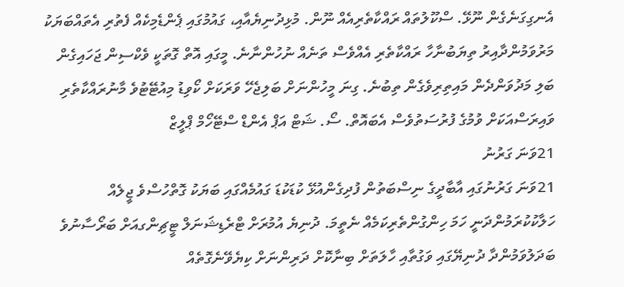އެނގިގަނެގެން ނޫޅޭ. ސްކޫލުތައް ރައްކާތެރިއެއް ނޫން. މުޅިދުނިޔެއާއި، ގައުމުގައި ޕެންޑެމިކެއް ފެތުރި އެތައްބަޔަކު މަރުވަމުންދާއިރު ތިޔަބުނާހާ ރައްކާތެރި އެއްވެސް ތަނެއް ނުހުންނާނެ. މީގައި އޮތް ގޮތަކީ ވެކްސިން ޖަހައިގެން ބަލި މަދުވަންދެން މައިތިރިވެގެން ތިބުނެ. ގިނަ މީހުންނަށް ބަލިޖެހޭ ވަރަކަށް ކޯވިޑު މިއުޓޭޓުވެ މާނުރައްކާތެރި ވައިރަސްއަކަށް ވުމުގެ ފުރުސަތުވެސް އެބައޮތް. ސޯ. ޝަޓް އަޕް އެންޑް ސްޓޭހޯމް ޕްލީޒް
21ވަނަ ގަރުނު
21ވަނަ ގަރުނުގައި އާބާދީގެ ނިސްބަތުން ފުދިގެންއުޅޭ ކުޑަކުޑަ ގައުމެއްގައި ބަޔަކު ގޮތްހުސްވެ ޖީލެއް ހަލާކުކުރަމުންދަނީ ހަމަ ހިންގުންތެރިކަމެއް ނެތީމަ. ދުނިޔެ އުމުރަށް ޓްރެޑިޝަނަލް ޓީޗިންގއަށް ބަރޯސާނުވެ ބަދަލުވަމުންދާ ދުނިޔޭގައި ވަގުތާއި ހާލަތަށް ބިނާކޮށް ދަރިންނަށް ކިޔެވޭނެގޮތެއް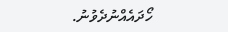ހޯދައެއްނުދެވުނު.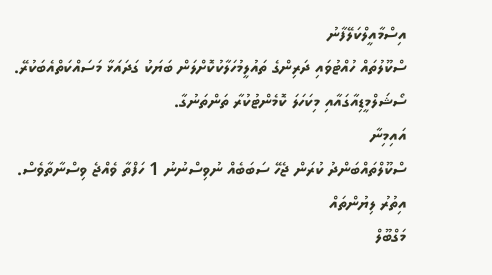އިސްމާއީލްކަލޭފާނު
ސްކޫލުތައް ހުއްޓުވައި ދަރިންގެ ތައުލީމުހަލާކުކޮށްލަން ބަޔަކު ގަދައަޅާ މަސައްކަތްއެބަކުރޭ. ސޯޝަލްމީޑިއާގައާއި މިކަހަލަ ކޮމެންޓުކުރާ ތަންތަނުގާ.
އައިމިނާ
ސްކޫލްތައްބަންދު ކުރަން ޖެހޭ ސަބަބެއް ނުވިސްނުނު 1 ހަފްތާ ވެއްޖެ ވިސްނާތާވެސް.
އިތުރު ލިޔުންތައް
މަގްބޫލް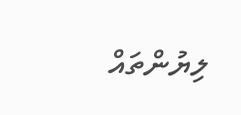ލިޔުންތައް